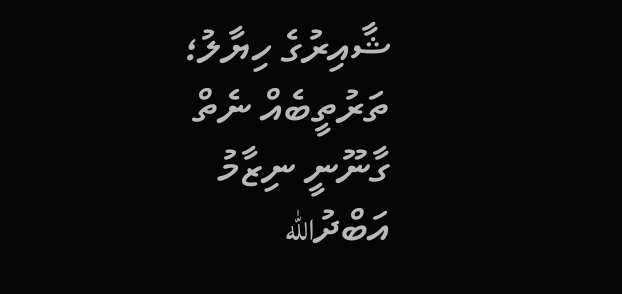ޝާއިރުގެ ހިޔާލު؛ ތަރުތީބެއް ނެތް ގާނޫނީ ނިޒާމު
އަބްދުالله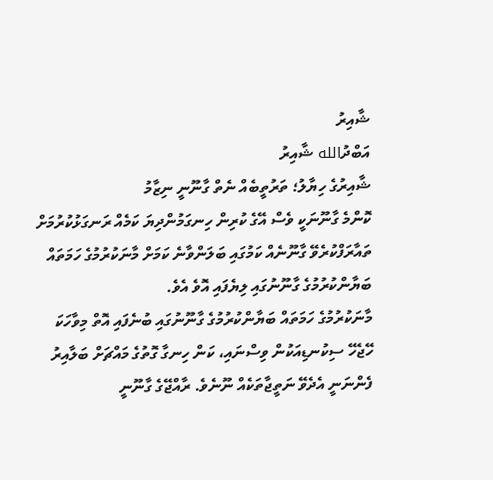ޝާއިރު
އަބްދުالله ޝާއިރު
ޝާއިރުގެ ހިޔާލު؛ ތަރުތީބެއް ނެތް ގާނޫނީ ނިޒާމު
ކޮންމެ ގާނޫނަކީ ވެސް އޭގެ ކުރިން ހިނގަމުންދިޔަ ކަމެއް ރަނގަޅުކުރުމަށް ތައާރަފްކުރެވޭ ގާނޫނެއް ކަމުގައި ބަލަންވާނެ ކަމަށް މާނަކުރުމުގެ ހަމަތައް ބަޔާންކުރުމުގެ ގާނޫނުގައި ލިޔެފައި އޮވެ އެވެ.
މާނަކުރުމުގެ ހަމަތައް ބަޔާންކުރުމުގެ ގާނޫނުގައި ބުނެފައި އޮތް މިވާހަކަ ހޭޖެހޭ ސިކުނޑިއަކުން ވިސްނައި، ކަން ހިނގާ ގޮތުގެ މައްޗަށް ބަލާއިރު ފެންނަނީ އެދެވޭ ނަތީޖާތަކެއް ނޫނެވެ. ރާއްޖޭގެ ގާނޫނީ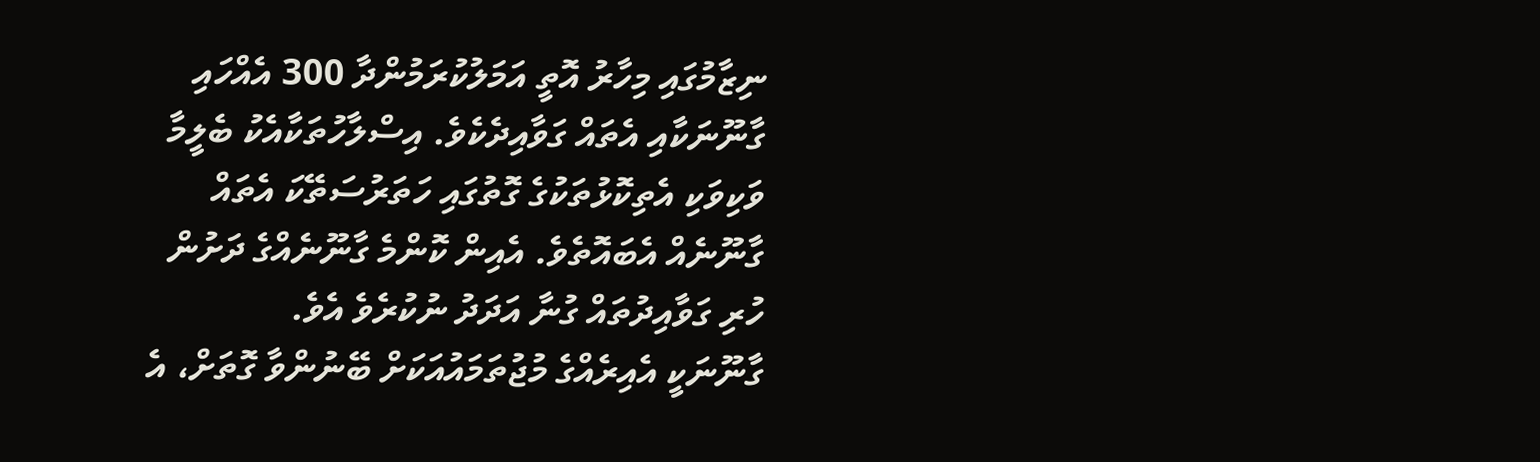ނިޒާމުގައި މިހާރު އޮތީ އަމަލުކުރަމުންދާ 300 އެއްހައި ގާނޫނަކާއި އެތައް ގަވާއިދެކެވެ. އިސްލާހުތަކާއެކު ބެލީމާ ވަކިވަކި އެތިކޮޅުތަކުގެ ގޮތުގައި ހަތަރުސަތޭކަ އެތައް ގާނޫނެއް އެބައޮތެވެ. އެއިން ކޮންމެ ގާނޫނެއްގެ ދަށުން ހުރި ގަވާއިދުތައް ގުނާ އަދަދު ނުކުރެވެ އެވެ.
ގާނޫނަކީ އެއިރެއްގެ މުޖުތަމައުއަކަށް ބޭނުންވާ ގޮތަށް، އެ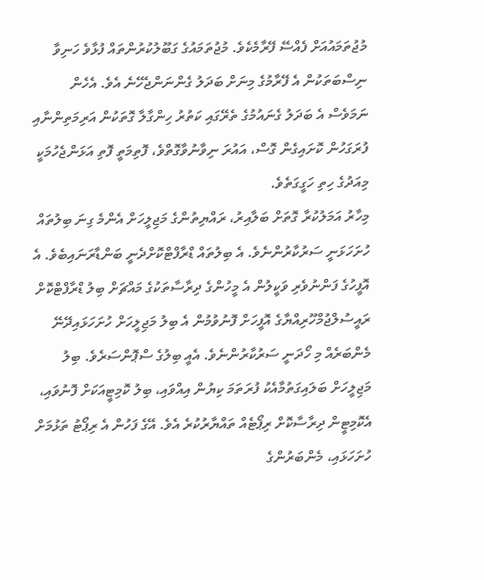މުޖުތަމައުއަށް ފެއްސޭ ފޭރާމެކެވެ. މުޖުތަމައުގެ ގަބޫލުކުރުންތައް ފުޅާވެ ހަނިވާ ނިސްބަތަކުން އެ ފޭރާމުގެ މިނަށް ބަދަލު ގެންނަންޖެހޭނެ އެވެ. އެހެން ނަމަވެސް އެ ބަދަލު ގެނައުމުގެ ތެރޭގައި ކަތުރު ހިންގާލާ ގޮތަކުން އަރިމަތިންނާއި ފުރަގަހުން ކޮށައިގެން ގޮސް، އައުރަ ނިވާނުވާގޮތްވެ، ފޮތިމަތީ ފޮތި އަޅަންޖެހުމަކީ މިއަދުގެ ހިތި ހަގީގަތެވެ.
މިހާރު އަމަލުކުރާ ގޮތަށް ބަލާއިރު، ރައްޔިތުންގެ މަޖިލީހަށް އެންމެ ގިނަ ބިލުތައް ހުށަހަޅަނީ ސަރުކާރުންނެވެ. އެ ބިލުތައް ޑްރާފްޓްކޮށްދެނީ ބަންޑާރަނައިބެވެ. އެ އޮފީހުގެ ފަންނުވެރި ވަކީލުން އެ މީހުންގެ ދިރާސާތަކުގެ މައްޗަށް ބިލު ޑްރާފްޓްކޮށް ރައީސުލްޖުމްހޫރިއްޔާގެ އޮފީހަށް ފޮނުވުމުން އެ ބިލު މަޖިލީހަށް ހުށަހަޅައިދޭނޭ މެންބަރެއް މި ހޯދަނީ ސަރުކާރުންނެވެ. އެއީ ބިލުގެ ސްޕޮންސަރެވެ. ބިލު މަޖިލީހަށް ބަލައިގަތުމާއެކު ފުރަތަމަ ކިޔުން އިއްވައި، ބިލު ކޮމިޓީއަކަށް ފޮނުވައި، އެކޮމިޓީން ދިރާސާކޮށް ރިޕޯޓެއް ތައްޔާރުކުރެ އެވެ. އޭގެ ފަހުން އެ ރިޕޯޓު ތަޅުމަށް ހުށަހަޅައި، މެންބަރުންގެ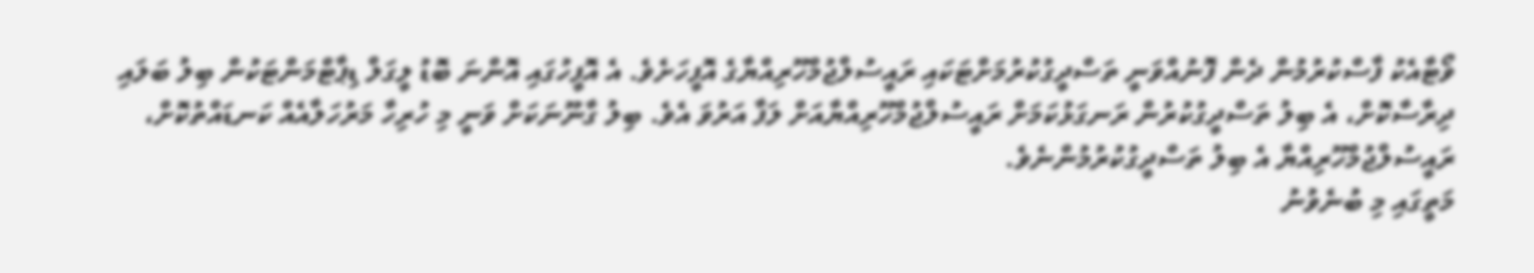ވޯޓާއެކު ފާސްކުރުމުން ދެން ފޮނުއްވަނީ ތަސްދީގުކުރުމަށްޓަކައި ރައީސުލްޖުމްހޫރިއްޔާގެ އޮފީހަށެވެ. އެ އޮފީހުގައި އޮންނަ ބޮޑު ލީގަލް ޑިޕާޓްމަންޓަކުން ބިލު ބަލައި ދިރާސާކޮށް، އެ ބިލު ތަސްދީގުކުރުން ރަނގަޅުކަމަށް ރައީސުލްޖުމްހޫރިއްޔާއަށް ލަފާ އަރުވަ އެވެ. ބިލު ގާނޫނަކަށް ވަނީ މި ހުރިހާ މަރުހަލާއެއް ކަނޑައްތުކޮށް، ރައީސުލްޖުމްހޫރިއްޔާ އެ ބިލު ތަސްދީގުކުރުމުންނެވެ.
މަތީގައި މި ބުނެވުނު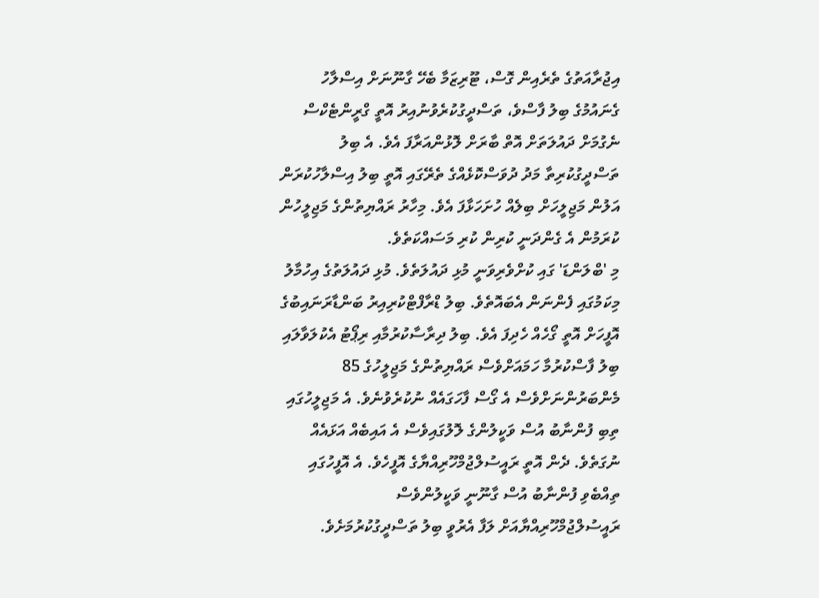އިޖުރާއަތުގެ ތެރެއިން ގޮސް، ޓޫރިޒަމާ ބެހޭ ގާނޫނަށް އިސްލާހު ގެނައުމުގެ ބިލު ފާސްވެ، ތަސްދީގުކުރެވުނުއިރު އޮތީ ގްރީންޓެކްސް ނެގުމަށް ދައުލަތަށް އޮތް ބާރަށް ލޮޅުންއަރާފަ އެވެ. އެ ބިލު ތަސްދީގުކުރިތާ މަދު ދުވަސްކޮޅެއްގެ ތެރޭގައި އޮތީ ބިލު އިސްލާހުކުރަން އަލުން މަޖިލީހަށް ބިލެއް ހުށަހަޅާފަ އެވެ. މިހާރު ރައްޔިތުންގެ މަޖިލީހުން ކުރަމުން އެ ގެންދަނީ ކުރިން ކުރި މަސައްކަތެވެ.
މި 'ބްލަންޑަ' ގައި ކުށްވެރިވަނީ މުޅި ދައުލަތެވެ. މުޅި ދައުލަތުގެ އިހުމާލު މިކަމުގައި ފެންނަން އެބައޮތެވެ. ބިލު ޑްރާފްޓްކުރިއިރު ބަންޑާރަނައިބުގެ އޮފީހަށް އޮތީ ގޯހެއް ހެދިފަ އެވެ. ބިލު ދިރާސާކުރުމާއި ރިޕޯޓު އެކުލަވާލައި ބިލު ފާސްކުރުމާ ހަމައަށްވެސް ރައްޔިތުންގެ މަޖިލީހުގެ 85 މެންބަރުންނަށްވެސް އެ ގޯސް ފާހަގައެއް ނުކުރެވުނެވެ. އެ މަޖިލީހުގައި ތިބި ފުންނާބު އުސް ވަކީލުންގެ ލޮލުގައިވެސް އެ އައިބެއް އަޅައެއް ނުގަތެވެ. ދެން އޮތީ ރައީސުލްޖުމްހޫރިއްޔާގެ އޮފީހެވެ. އެ އޮފީހުގައި ތިއްބެވި ފުންނާބު އުސް ގާނޫނީ ވަކީލުންވެސް ރައީސުލްޖުމްހޫރިއްޔާއަށް ލަފާ އެރުވީ ބިލު ތަސްދީގުކުރުމަށެވެ.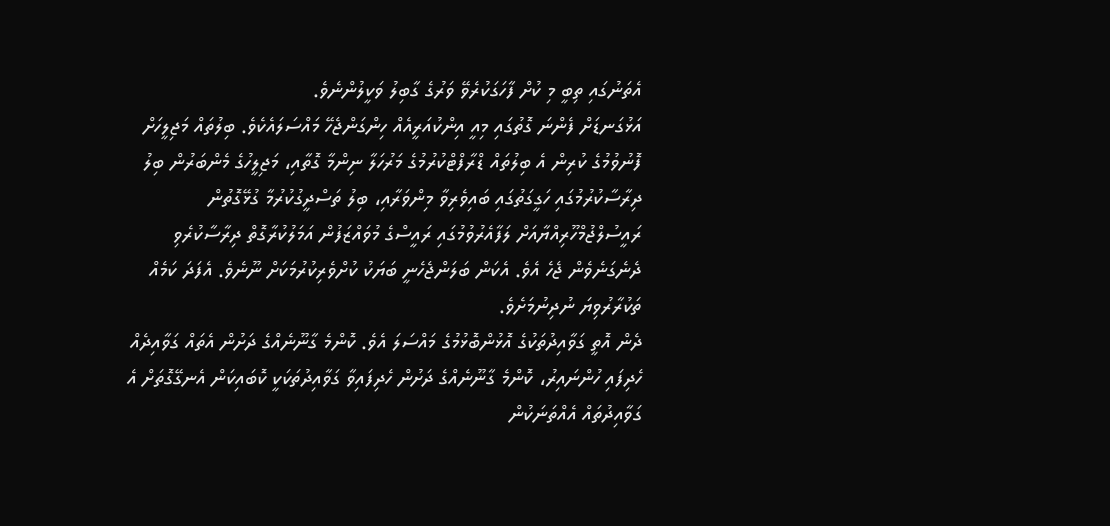އެތަނުގައި ތިބީ މި ކުށް ފާހަގަކުރެވޭ ވަރުގެ ގާބިލު ވަކީލުންނެވެ.
އަޅުގަނޑަށް ފެންނަ ގޮތުގައި މިއީ އިންކުއަރީއެއް ހިންގަންޖެހޭ މައްސަލައެކެވެ. ބިލުތައް މަޖިލީހަށް ފޮނުވުމުގެ ކުރިން އެ ބިލުތައް ޑްރާފްޓްކުރުމުގެ މަރުހަލާ ނިންމާ ގޮތާއި، މަޖިލީހުގެ މެންބަރުން ބިލު ދިރާސާކުރުމުގައި ހަގީގަތުގައި ބައިވެރިވާ މިންވަރާއި، ބިލު ތަސްދީގުކުރުމާ ގުޅޭގޮތުން ރައީސުލްޖުމްހޫރިއްޔާއަށް ލަފާއެރުވުމުގައި ރައީސްގެ މުވައްޒަފުން އަމަލުކުރާގޮތް ދިރާސާކުރެވި ދެނެގަނެވެން ޖެހެ އެވެ. އެކަން ބަލަންޖެހެނީ ބަޔަކު ކުށްވެރިކުރުމަކަށް ނޫނެވެ. އެފަދަ ކަމެއް ތަކުރާރުވިޔަ ނުދިނުމަށެވެ.
ދެން އޮތީ ގަވާއިދުތަކުގެ އޮޅުންބޮޅުމުގެ މައްސަލަ އެވެ. ކޮންމެ ގާނޫނެއްގެ ދަށުން އެތައް ގަވާއިދެއް ހެދިފައި ހުންނައިރު، ކޮންމެ ގާނޫނެއްގެ ދަށުން ހެދިފައިވާ ގަވާއިދުތަކަކީ ކޮބައިކަން އެނގޭގޮތަށް އެ ގަވާއިދުތައް އެއްތަނަކުން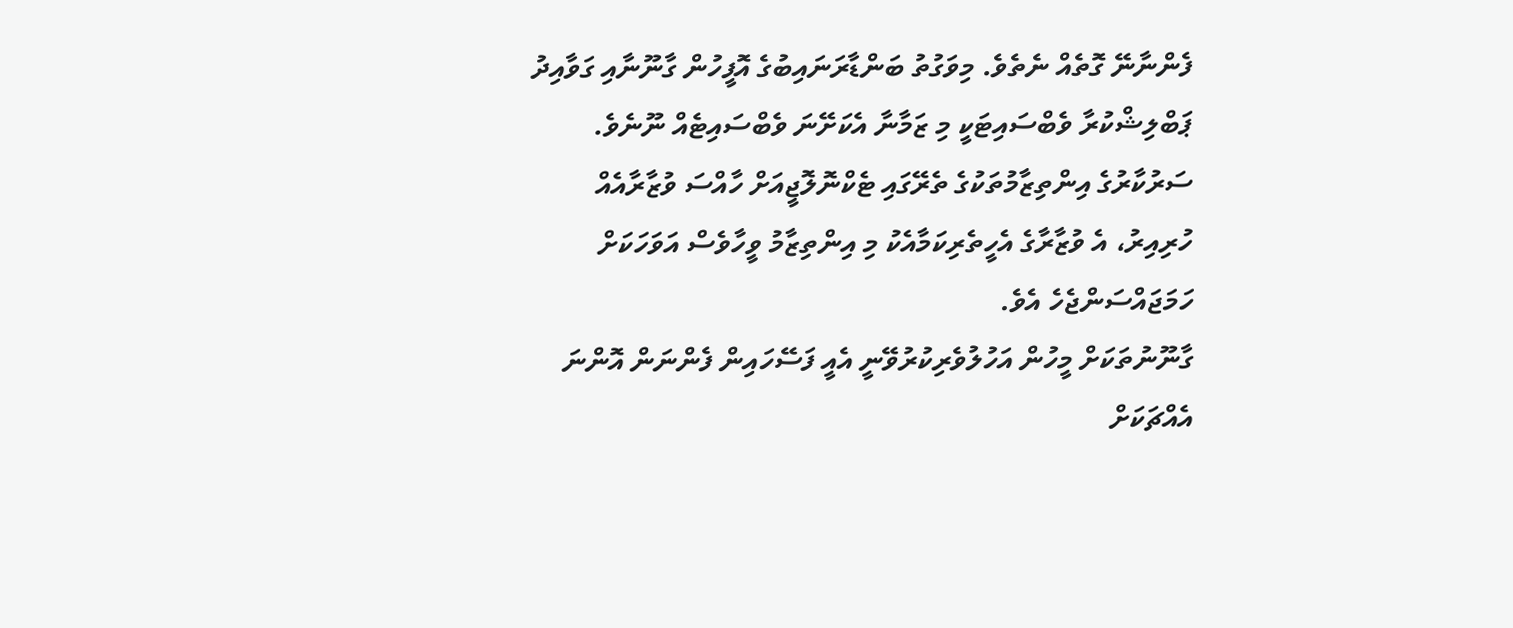ފެންނާނޭ ގޮތެއް ނެތެވެ. މިވަގުތު ބަންޑާރަނައިބުގެ އޮފީހުން ގާނޫނާއި ގަވާއިދު ޕަބްލިޝްކުރާ ވެބްސައިޓަކީ މި ޒަމާނާ އެކަށޭނަ ވެބްސައިޓެއް ނޫނެވެ. ސަރުކާރުގެ އިންތިޒާމުތަކުގެ ތެރޭގައި ޓެކްނޮލޮޖީއަށް ހާއްސަ ވުޒާރާއެއް ހުރިއިރު، އެ ވުޒާރާގެ އެހީތެރިކަމާއެކު މި އިންތިޒާމު ވީހާވެސް އަވަހަކަށް ހަމަޖައްސަންޖެހެ އެވެ.
ގާނޫނުތަކަށް މީހުން އަހުލުވެރިކުރުވޭނީ އެއީ ފަސޭހައިން ފެންނަން އޮންނަ އެއްޗަކަށް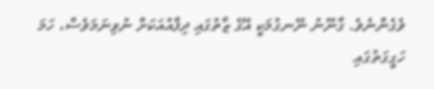ވެގެންނެވެ. ގާނޫނު ނޭނގުމަކީ އޭގެ ޒާތުގައި ދިފާއުއަކަށް ނުވިނަމަވެސް، ހަމަ ހަގީގަތުގައި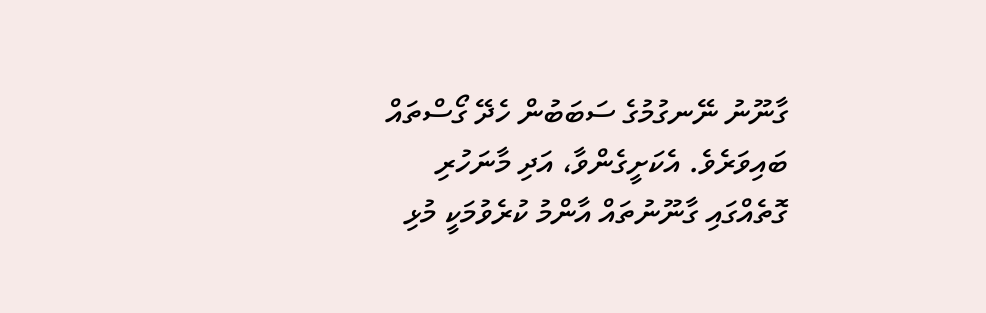ގާނޫނު ނޭނގުމުގެ ސަބަބުން ހެދޭ ގޯސްތައް ބައިވަރެވެ. އެކަށީގެންވާ، އަދި މާނަހުރި ގޮތެއްގައި ގާނޫނުތައް އާންމު ކުރެވުމަކީ މުޅި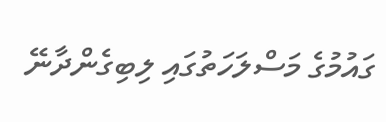ގައުމުގެ މަސްލަހަތުގައި ލިބިގެންދާނޭ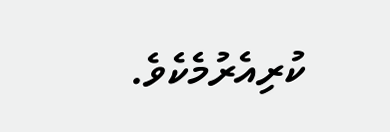ކުރިއެރުމެކެވެ.